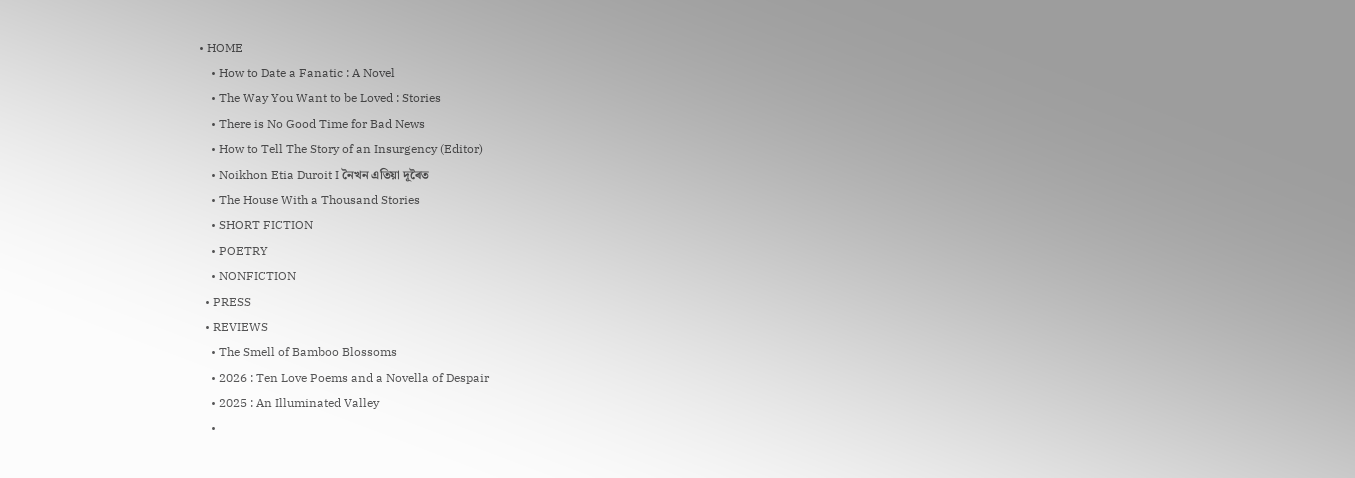• HOME
    • How to Date a Fanatic : A Novel
    • The Way You Want to be Loved : Stories
    • There is No Good Time for Bad News
    • How to Tell The Story of an Insurgency (Editor)
    • Noikhon Etia Duroit I নৈখন এতিয়া দূৰৈত
    • The House With a Thousand Stories
    • SHORT FICTION
    • POETRY
    • NONFICTION
  • PRESS
  • REVIEWS
    • The Smell of Bamboo Blossoms
    • 2026 : Ten Love Poems and a Novella of Despair
    • 2025 : An Illuminated Valley
    •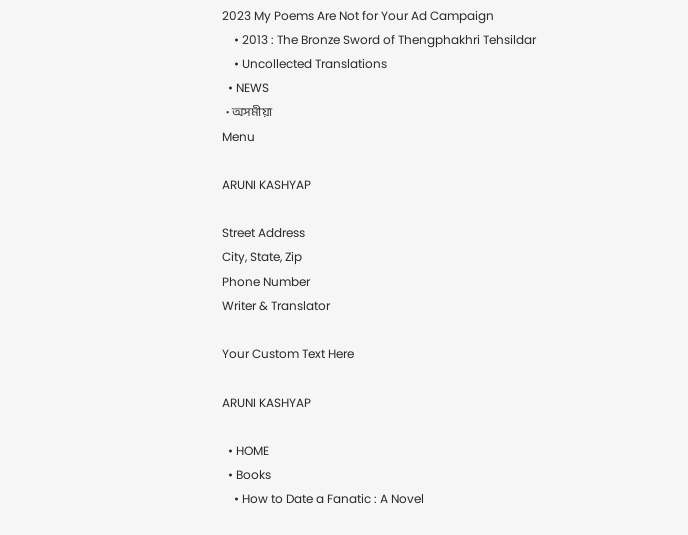2023 My Poems Are Not for Your Ad Campaign
    • 2013 : The Bronze Sword of Thengphakhri Tehsildar
    • Uncollected Translations
  • NEWS
  • অসমীয়া
Menu

ARUNI KASHYAP

Street Address
City, State, Zip
Phone Number
Writer & Translator

Your Custom Text Here

ARUNI KASHYAP

  • HOME
  • Books
    • How to Date a Fanatic : A Novel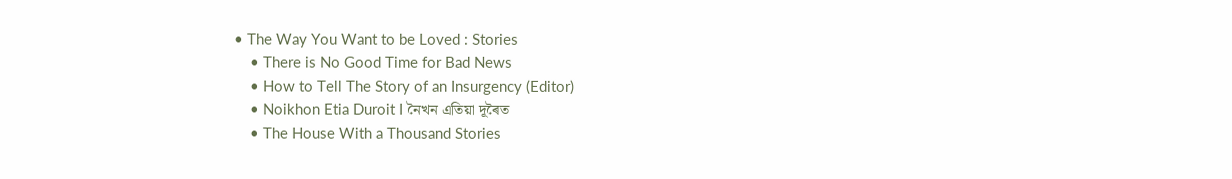• The Way You Want to be Loved : Stories
    • There is No Good Time for Bad News
    • How to Tell The Story of an Insurgency (Editor)
    • Noikhon Etia Duroit I নৈখন এতিয়া দূৰৈত
    • The House With a Thousand Stories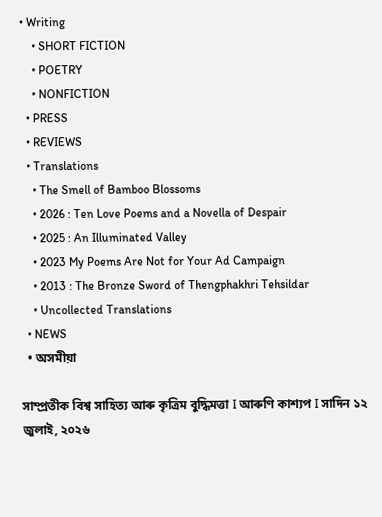• Writing
    • SHORT FICTION
    • POETRY
    • NONFICTION
  • PRESS
  • REVIEWS
  • Translations
    • The Smell of Bamboo Blossoms
    • 2026 : Ten Love Poems and a Novella of Despair
    • 2025 : An Illuminated Valley
    • 2023 My Poems Are Not for Your Ad Campaign
    • 2013 : The Bronze Sword of Thengphakhri Tehsildar
    • Uncollected Translations
  • NEWS
  • অসমীয়া

সাম্প্ৰতীক বিশ্ব সাহিত্য আৰু কৃত্ৰিম বুদ্ধিমত্তা I আৰুণি কাশ্যপ I সাদিন ১২ জুলাই, ২০২৬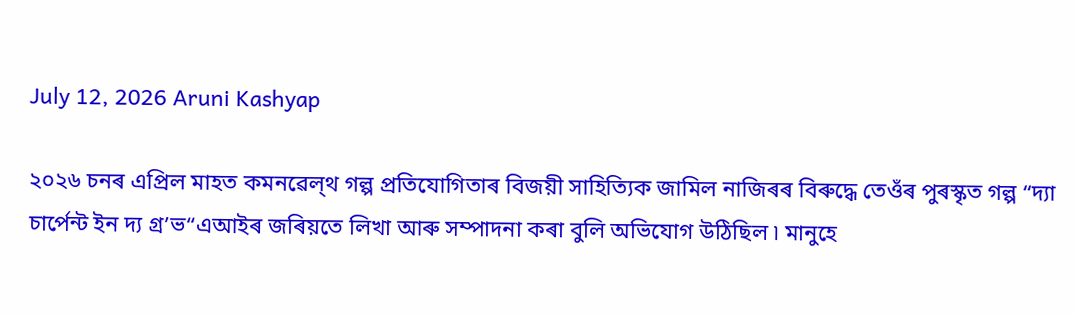July 12, 2026 Aruni Kashyap

২০২৬ চনৰ এপ্ৰিল মাহত কমনৱেল্থ গল্প প্ৰতিযোগিতাৰ বিজয়ী সাহিত্যিক জামিল নাজিৰৰ বিৰুদ্ধে তেওঁৰ পুৰস্কৃত গল্প “দ্যা চাৰ্পেন্ট ইন দ্য গ্ৰ’ভ“এআইৰ জৰিয়তে লিখা আৰু সম্পাদনা কৰা বুলি অভিযোগ উঠিছিল ৷ মানুহে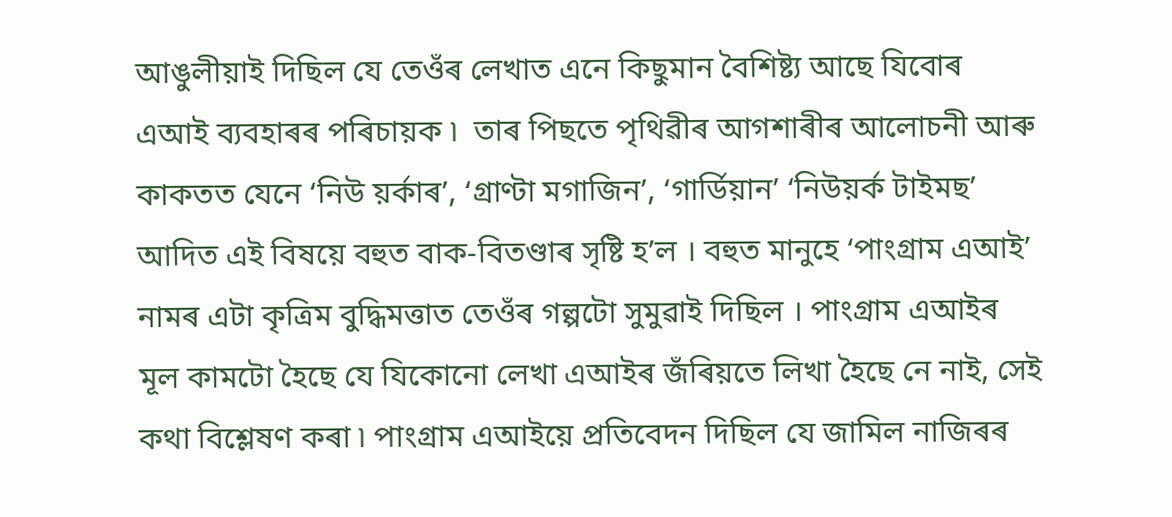আঙুলীয়াই দিছিল যে তেওঁৰ লেখাত এনে কিছুমান বৈশিষ্ট্য আছে যিবোৰ এআই ব্যবহাৰৰ পৰিচায়ক ৷  তাৰ পিছতে পৃথিৱীৰ আগশাৰীৰ আলোচনী আৰু কাকতত যেনে ‘নিউ য়ৰ্কাৰ’, ‘গ্ৰাণ্টা মগাজিন’, ‘গাৰ্ডিয়ান’ ‘নিউয়ৰ্ক টাইমছ’ আদিত এই বিষয়ে বহুত বাক-বিতণ্ডাৰ সৃষ্টি হ’ল । বহুত মানুহে ‘পাংগ্ৰাম এআই’ নামৰ এটা কৃত্ৰিম বুদ্ধিমত্তাত তেওঁৰ গল্পটো সুমুৱাই দিছিল । পাংগ্ৰাম এআইৰ মূল কামটো হৈছে যে যিকোনো লেখা এআইৰ জঁৰিয়তে লিখা হৈছে নে নাই, সেই কথা বিশ্লেষণ কৰা ৷ পাংগ্ৰাম এআইয়ে প্ৰতিবেদন দিছিল যে জামিল নাজিৰৰ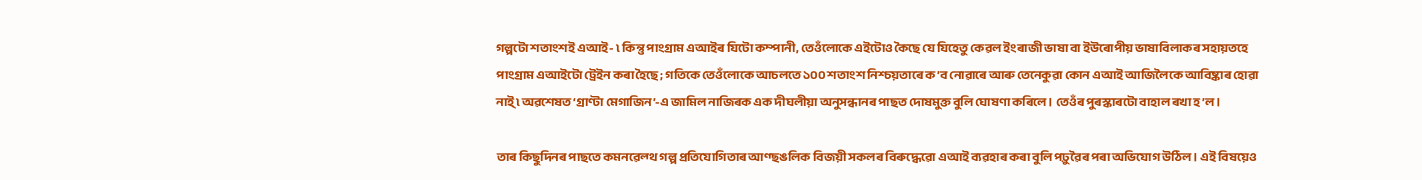গল্পটো শতাংশই এআই- ৷ কিন্তু পাংগ্ৰাম এআইৰ যিটো কম্পানী, তেওঁলোকে এইটোও কৈছে যে যিহেতু কেৱল ইংৰাজী ভাষা বা ইউৰোপীয় ভাষাবিলাকৰ সহায়তহে পাংগ্ৰাম এআইটো ট্ৰেইন কৰা হৈছে; গতিকে তেওঁলোকে আচলতে ১০০ শতাংশ নিশ্চয়তাৰে ক’ব নোৱাৰে আৰু তেনেকুৱা কোন এআই আজিলৈকে আবিষ্কাৰ হোৱা নাই্ ৷ অৱশেষত ‘গ্ৰাণ্টা মেগাজিন’-এ জামিল নাজিৰক এক দীঘলীয়া অনুসন্ধানৰ পাছত দোষমুক্ত বুলি ঘোষণা কৰিলে। তেওঁৰ পুৰস্কাৰটো বাহাল ৰখা হ’ল ।

তাৰ কিছুদিনৰ পাছতে কমনৱেল্থ গল্প প্ৰতিযোগিতাৰ আণ্ছঙলিক বিজয়ী সকলৰ বিৰুদ্ধেৱো এআই ব্যৱহাৰ কৰা বুলি পঢ়ুৱৈৰ পৰা অভিযোগ উঠিল। এই বিষয়েও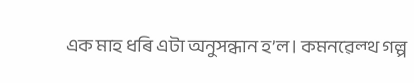এক মাহ ধৰি এটা অনুসন্ধান হ’ল। কমনৱেল্থ গল্প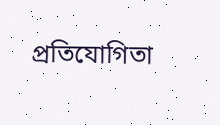প্ৰতিযোগিতা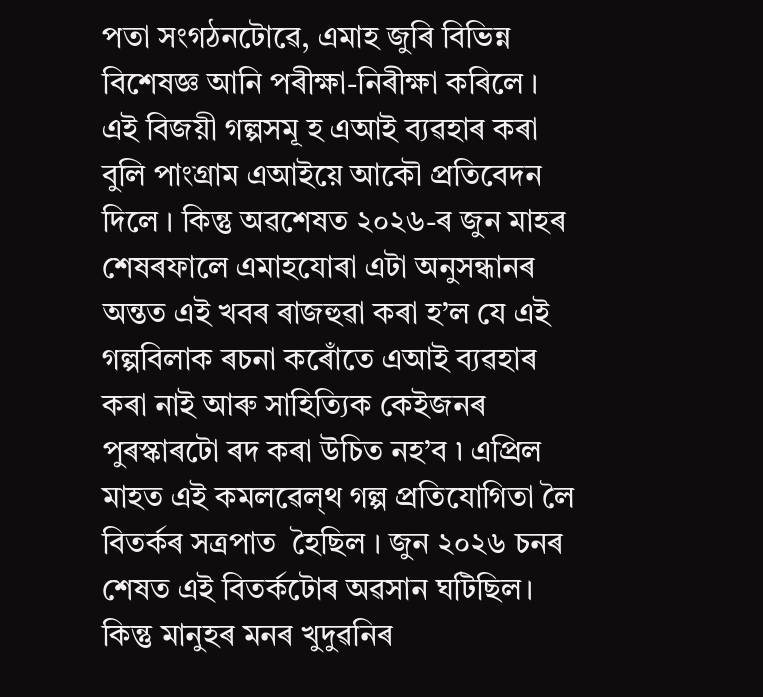পতা সংগঠনটোৱে, এমাহ জুৰি বিভিন্ন বিশেষজ্ঞ আনি পৰীক্ষা-নিৰীক্ষা কৰিলে । এই বিজয়ী গল্পসমূ হ এআই ব্যৱহাৰ কৰা বুলি পাংগ্ৰাম এআইয়ে আকৌ প্ৰতিবেদন দিলে । কিন্তু অৱশেষত ২০২৬-ৰ জুন মাহৰ শেষৰফালে এমাহযোৰা এটা অনুসন্ধানৰ অন্তত এই খবৰ ৰাজহুৱা কৰা হ’ল যে এই গল্পবিলাক ৰচনা কৰোঁতে এআই ব্যৱহাৰ কৰা নাই আৰু সাহিত্যিক কেইজনৰ পুৰস্কাৰটো ৰদ কৰা উচিত নহ’ব ৷ এপ্ৰিল মাহত এই কমলৱেল্থ গল্প প্ৰতিযোগিতা লৈ বিতৰ্কৰ সত্ৰপাত  হৈছিল । জুন ২০২৬ চনৰ শেষত এই বিতৰ্কটোৰ অৱসান ঘটিছিল। কিন্তু মানুহৰ মনৰ খুদুৱনিৰ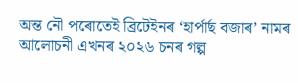অন্ত নৌ পৰোতেই ব্ৰিটেইনৰ ‘হাৰ্পাৰ্ছ বজাৰ’ নামৰ আলোচনী এখনৰ ২০২৬ চনৰ গল্প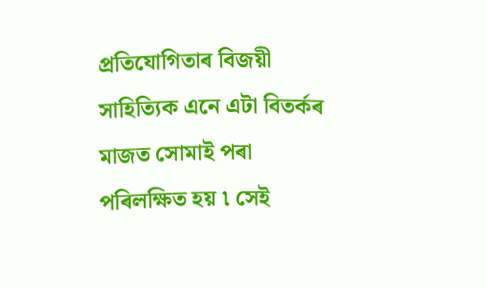প্ৰতিযোগিতাৰ বিজয়ী সাহিত্যিক এনে এটা বিতৰ্কৰ মাজত সোমাই পৰা পৰিলক্ষিত হয় ৷ সেই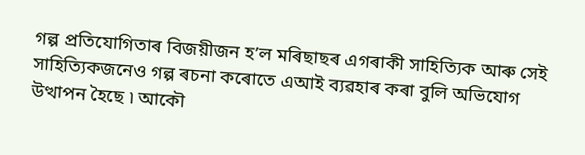গল্প প্ৰতিযোগিতাৰ বিজয়ীজন হ’ল মৰিছাছৰ এগৰাকী সাহিত্যিক আৰু সেই সাহিত্যিকজনেও গল্প ৰচনা কৰোতে এআই ব্যৱহাৰ কৰা বুলি অভিযোগ উত্থাপন হৈছে ৷ আকৌ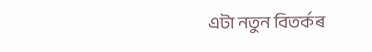এটা নতুন বিতৰ্কৰ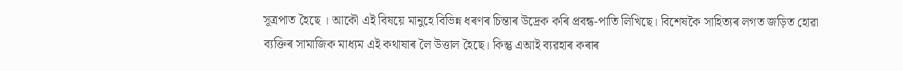সূত্ৰপাত হৈছে । আকৌ এই বিষয়ে মানুহে বিভিন্ন ধৰণৰ চিন্তাৰ উদ্ৰেক কৰি প্ৰবন্ধ-পাতি লিখিছে। বিশেষকৈ সাহিত্যৰ লগত জড়িত হোৱা ব্যক্তিৰ সামাজিক মাধ্যম এই কথাষাৰ লৈ উত্তাল হৈছে। কিন্তু এআই ব্যৱহাৰ কৰাৰ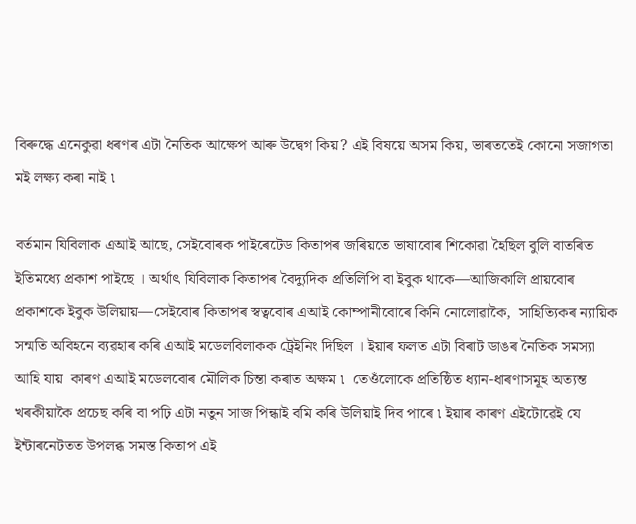বিৰুদ্ধে এনেকুৱা ধৰণৰ এটা নৈতিক আক্ষেপ আৰু উদ্বেগ কিয়? এই বিষয়ে অসম কিয়, ভাৰততেই কোনো সজাগতা মই লক্ষ্য কৰা নাই ৷

বৰ্তমান যিবিলাক এআই আছে, সেইবোৰক পাইৰেটেড কিতাপৰ জৰিয়তে ভাষাবোৰ শিকোৱা হৈছিল বুলি বাতৰিত ইতিমধ্যে প্ৰকাশ পাইছে । অৰ্থাৎ যিবিলাক কিতাপৰ বৈদ্যুদিক প্ৰতিলিপি বা ইবুক থাকে—আজিকালি প্ৰায়বোৰ প্ৰকাশকে ইবুক উলিয়ায়—সেইবোৰ কিতাপৰ স্বত্ববোৰ এআই কোম্পানীবোৰে কিনি নোলোৱাকৈ,  সাহিত্যিকৰ ন্যায়িক সন্মতি অবিহনে ব্যৱহাৰ কৰি এআই মডেলবিলাকক ট্ৰেইনিং দিছিল । ইয়াৰ ফলত এটা বিৰাট ডাঙৰ নৈতিক সমস্যা আহি যায়  কাৰণ এআই মডেলবোৰ মৌলিক চিন্তা কৰাত অক্ষম ৷  তেওঁলোকে প্ৰতিষ্ঠিত ধ্যান-ধাৰণাসমূহ অত্যন্ত খৰকীয়াকৈ প্ৰচেছ কৰি বা পঢ়ি এটা নতুন সাজ পিন্ধাই বমি কৰি উলিয়াই দিব পাৰে ৷ ইয়াৰ কাৰণ এইটোৱেই যে ইন্টাৰনেটতত উপলব্ধ সমস্ত কিতাপ এই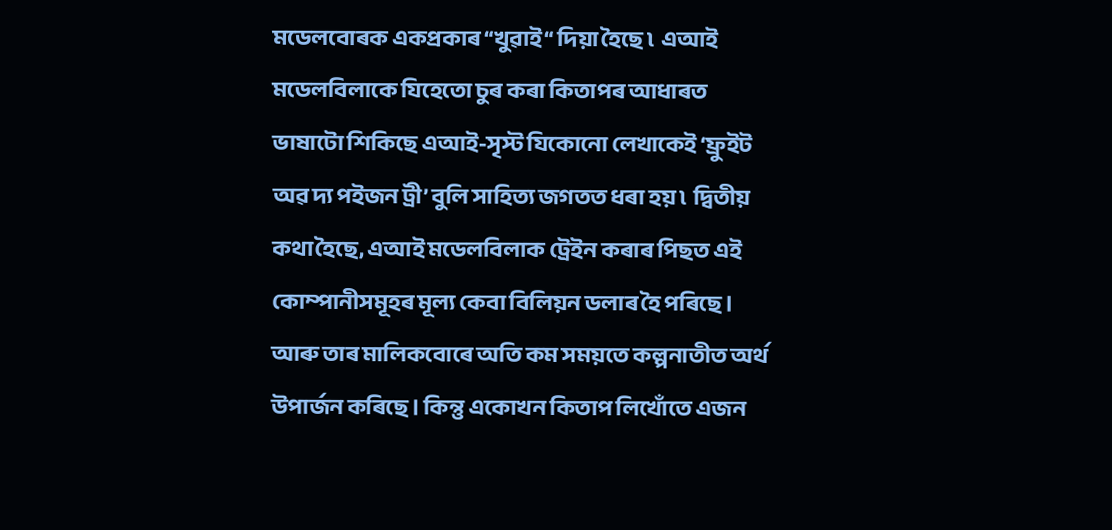মডেলবোৰক একপ্ৰকাৰ “খুৱাই“ দিয়া হৈছে ৷  এআই মডেলবিলাকে যিহেতো চুৰ কৰা কিতাপৰ আধাৰত ভাষাটো শিকিছে এআই-সৃস্ট যিকোনো লেখাকেই ‘ফ্ৰুইট অৱ দ্য পইজন ট্ৰী’ বুলি সাহিত্য জগতত ধৰা হয় ৷  দ্বিতীয় কথা হৈছে, এআই মডেলবিলাক ট্ৰেইন কৰাৰ পিছত এই কোম্পানীসমূহৰ মূল্য কেবা বিলিয়ন ডলাৰ হৈ পৰিছে । আৰু তাৰ মালিকবোৰে অতি কম সময়তে কল্পনাতীত অৰ্থ উপাৰ্জন কৰিছে । কিন্তু একোখন কিতাপ লিখোঁতে এজন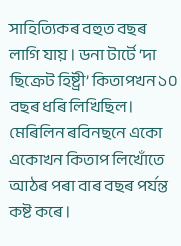সাহিত্যিকৰ বহুত বছৰ লাগি যায় । ডনা টাৰ্টে ‘দা ছিক্ৰেট হিষ্ট্ৰী’ কিতাপখন ১০ বছৰ ধৰি লিখিছিল। মেৰিলিন ৰবিনছনে একো একোখন কিতাপ লিখোঁতে আঠৰ পৰা বাৰ বছৰ পৰ্যন্ত কষ্ট কৰে ।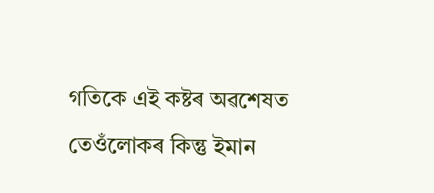গতিকে এই কষ্টৰ অৱশেষত তেওঁলোকৰ কিন্তু ইমান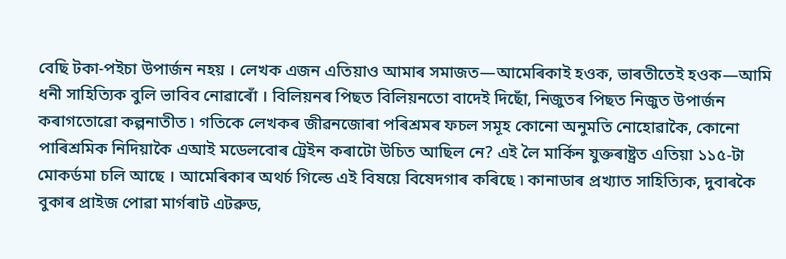বেছি টকা-পইচা উপাৰ্জন নহয় । লেখক এজন এতিয়াও আমাৰ সমাজত—আমেৰিকাই হওক, ভাৰতীতেই হওক—আমি ধনী সাহিত্যিক বুলি ভাবিব নোৱাৰোঁ । বিলিয়নৰ পিছত বিলিয়নতো বাদেই দিছোঁ, নিজুতৰ পিছত নিজুত উপাৰ্জন কৰাগতোৱো কল্পনাতীত ৷ গতিকে লেখকৰ জীৱনজোৰা পৰিশ্ৰমৰ ফচল সমূহ কোনো অনুমতি নোহোৱাকৈ, কোনো পাৰিশ্ৰমিক নিদিয়াকৈ এআই মডেলবোৰ ট্ৰেইন কৰাটো উচিত আছিল নে? এই লৈ মার্কিন যুক্তৰাষ্ট্ৰত এতিয়া ১১৫-টা মোকৰ্ডমা চলি আছে । আমেৰিকাৰ অথৰ্চ গিল্ডে এই বিষয়ে বিষেদগাৰ কৰিছে ৷ কানাডাৰ প্ৰখ্যাত সাহিত্যিক, দুবাৰকৈ বুকাৰ প্ৰাইজ পোৱা মাৰ্গৰাট এটৱুড,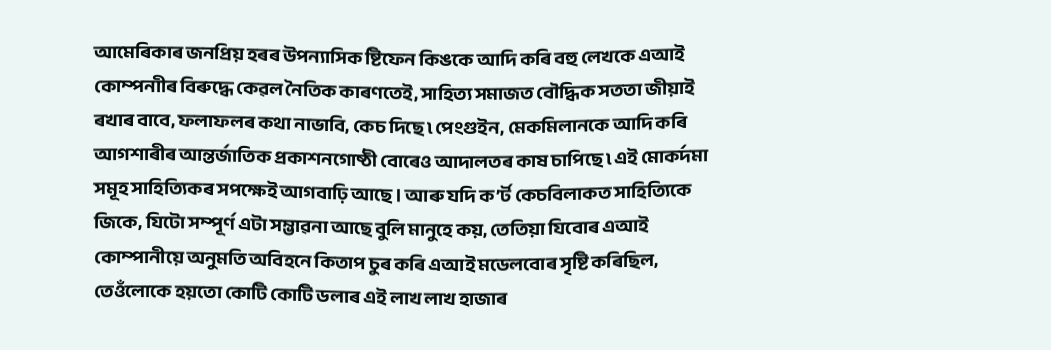আমেৰিকাৰ জনপ্ৰিয় হৰৰ উপন্যাসিক ষ্টিফেন কিঙকে আদি কৰি বহু লেখকে এআই কোম্পনাীৰ বিৰুদ্ধে কেৱল নৈতিক কাৰণতেই, সাহিত্য সমাজত বৌদ্ধিক সততা জীয়াই ৰখাৰ বাবে, ফলাফলৰ কথা নাভাবি, কেচ দিছে ৷ পেংগুইন, মেকমিলানকে আদি কৰি আগশাৰীৰ আন্তৰ্জাতিক প্ৰকাশনগোষ্ঠী বোৰেও আদালতৰ কাষ চাপিছে ৷ এই মোকৰ্দমা সমূহ সাহিত্যিকৰ সপক্ষেই আগবাঢ়ি আছে । আৰু যদি ক’ৰ্ট কেচবিলাকত সাহিত্যিকে জিকে, যিটো সম্পূৰ্ণ এটা সম্ভাৱনা আছে বুলি মানুহে কয়, তেতিয়া যিবোৰ এআই কোম্পানীয়ে অনুমতি অবিহনে কিতাপ চুৰ কৰি এআই মডেলবোৰ সৃষ্টি কৰিছিল, তেওঁলোকে হয়তো কোটি কোটি ডলাৰ এই লাখ লাখ হাজাৰ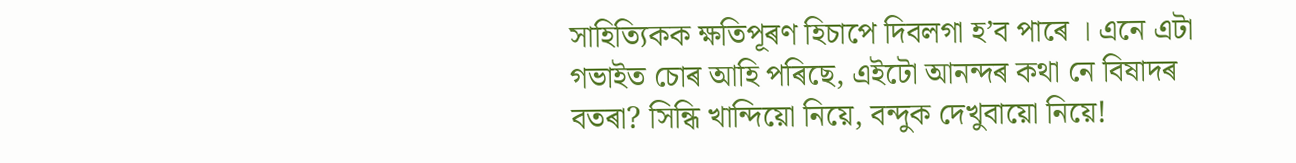সাহিত্যিকক ক্ষতিপূৰণ হিচাপে দিবলগা হ’ব পাৰে । এনে এটা গভাইত চোৰ আহি পৰিছে, এইটো আনন্দৰ কথা নে বিষাদৰ বতৰা? সিন্ধি খান্দিয়ো নিয়ে, বন্দুক দেখুবায়ো নিয়ে!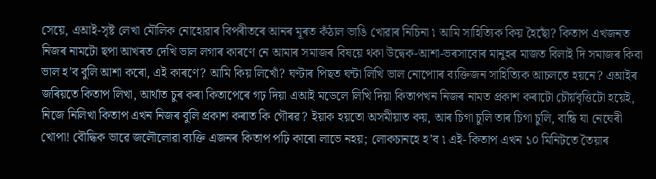সেয়ে, এআই-সৃষ্ট লেখা মৌলিক নোহোৱাৰ বিপৰীতৰে আনৰ মূৰত কঁঠাল ভাঙি খোৱাৰ নিচিনা ৷ আমি সাহিত্যিক কিয় হৈছোঁ? কিতাপ এখজনত নিজৰ নামটো ছপা আখৰত দেখি ভাল লগাৰ কাৰণে নে আমাৰ সমাজৰ বিষয়ে থকা উদ্বেক-আশা-ভৰসাবোৰ মানুহৰ মাজত বিলাই দি সমাজৰ কিবা ভাল হ’ব বুলি আশা কৰো, এই কাৰণে? আমি কিয় লিখোঁ? ঘণ্টাৰ পিছত ঘন্টা লিখি ভাল নোপোাৰ ব্যক্তিজন সাহিত্যিক আচলতে হয়নে? এআইৰ জৰিয়তে কিতাপ লিখা, আৰ্থাত চুৰ কৰা কিতাপেৰে গঢ় দিয়া এআই মডেলে লিখি দিয়া কিতাপখন নিজৰ নামত প্ৰকাশ কৰাটো চৌৰ্য়বৃত্তিটো হয়েই, নিজে নিলিখা কিতাপ এখন নিজৰ বুলি প্ৰকাশ কৰাত কি গৌৰৱ? ইয়াক হয়তো অসমীয়াত কয়, আৰ চিগা চুলি তাৰ চিগা চুলি, বান্ধি যা নেঘেৰী খোপা! বৌদ্ধিক ভাৱে জলৌলোৱা ব্যক্তি এজনৰ কিতাপ পঢ়ি কাৰো লাভে নহয়; লোকচানহে হ’ব ৷ এই- কিতাপ এখন ১০ মিনিটতে তৈয়াৰ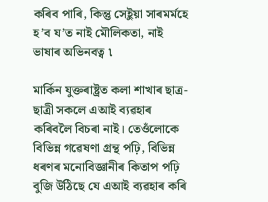কৰিব পাৰি, কিন্তু সেইুয়া সাৰমৰ্মহে হ’ব য’ত নাই মৌলিকতা, নাই ভাষাৰ অভিনবত্ব ৷

মাৰ্কিন যুক্তৰাষ্ট্ৰত কলা শাখাৰ ছাত্ৰ-ছাত্ৰী সকলে এআই ব্যৱহাৰ কৰিবলৈ বিচৰা নাই। তেওঁলোকে বিভিন্ন গৱেষণা গ্ৰন্থ পঢ়ি, বিভিন্ন ধৰণৰ মনোবিজ্ঞানীৰ কিতাপ পঢ়ি বুজি উঠিছে যে এআই ব্যৱহাৰ কৰি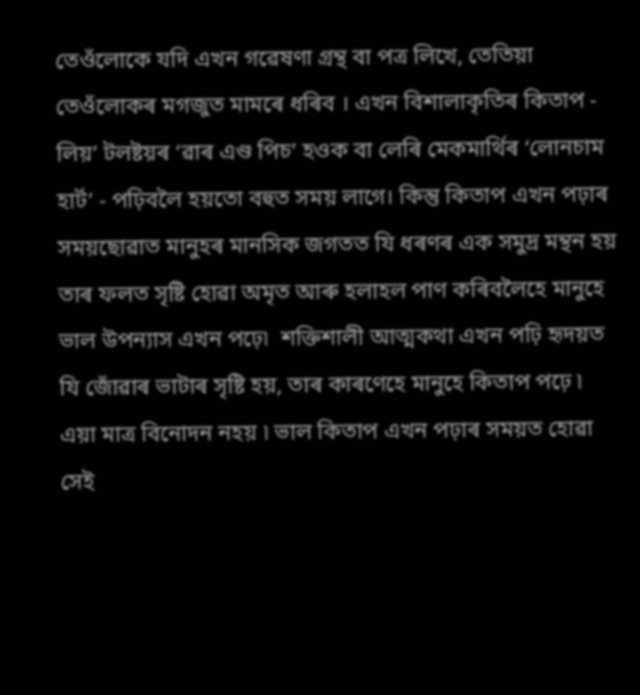তেওঁলোকে যদি এখন গৱেষণা গ্ৰন্থ বা পত্ৰ লিখে, তেতিয়া তেওঁলোকৰ মগজুত মামৰে ধৰিব । এখন বিশালাকৃতিৰ কিতাপ - লিয়’ টলষ্টয়ৰ ‘ৱাৰ এণ্ড পিচ’ হওক বা লেৰি মেকমাৰ্থিৰ ‘লোনচাম হাৰ্ট’ - পঢ়িবলৈ হয়তো বহুত সময় লাগে। কিন্তু কিতাপ এখন পঢ়াৰ সময়ছোৱাত মানুহৰ মানসিক জগতত যি ধৰণৰ এক সমুদ্ৰ মন্থন হয় তাৰ ফলত সৃষ্টি হোৱা অমৃত আৰু হলাহল পাণ কৰিবলৈহে মানুহে ভাল উপন্যাস এখন পঢ়ে৷  শক্তিশালী আত্মকথা এখন পঢ়ি হৃদয়ত যি জোঁৱাৰ ভাটাৰ সৃষ্টি হয়, তাৰ কাৰণেহে মানুহে কিতাপ পঢ়ে ৷ এয়া মাত্ৰ বিনোদন নহয় ৷ ভাল কিতাপ এখন পঢ়াৰ সময়ত হোৱা সেই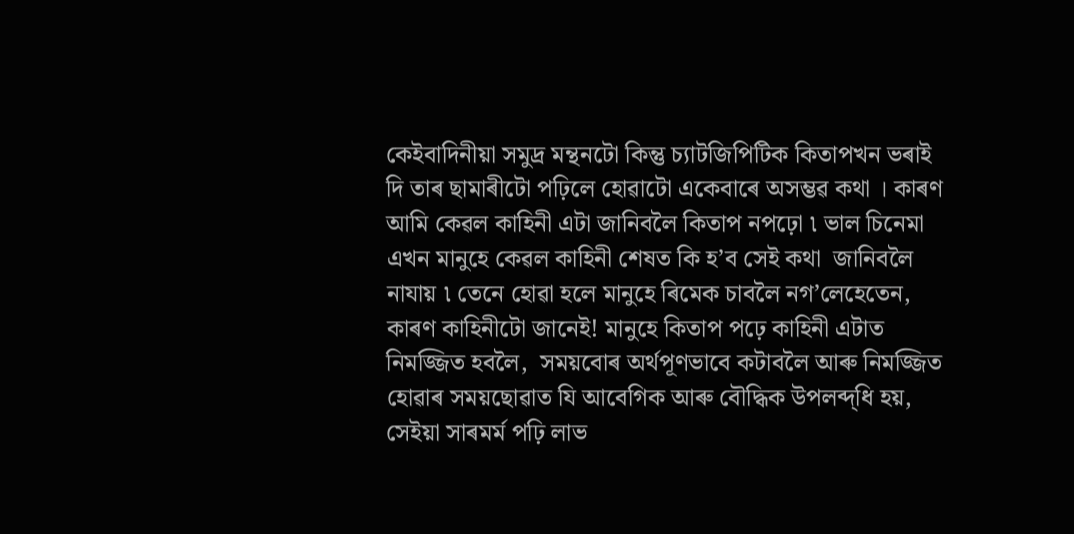কেইবাদিনীয়া সমুদ্ৰ মন্থনটো কিন্তু চ্যাটজিপিটিক কিতাপখন ভৰাই দি তাৰ ছামাৰীটো পঢ়িলে হোৱাটো একেবাৰে অসম্ভৱ কথা । কাৰণ আমি কেৱল কাহিনী এটা জানিবলৈ কিতাপ নপঢ়ো ৷ ভাল চিনেমা এখন মানুহে কেৱল কাহিনী শেষত কি হ’ব সেই কথা  জানিবলৈ নাযায় ৷ তেনে হোৱা হলে মানুহে ৰিমেক চাবলৈ নগ’লেহেতেন, কাৰণ কাহিনীটো জানেই! মানুহে কিতাপ পঢ়ে কাহিনী এটাত নিমজ্জিত হবলৈ,  সময়বোৰ অৰ্থপূণভাবে কটাবলৈ আৰু নিমজ্জিত হোৱাৰ সময়ছোৱাত যি আবেগিক আৰু বৌদ্ধিক উপলব্দ্ধি হয়, সেইয়া সাৰমৰ্ম পঢ়ি লাভ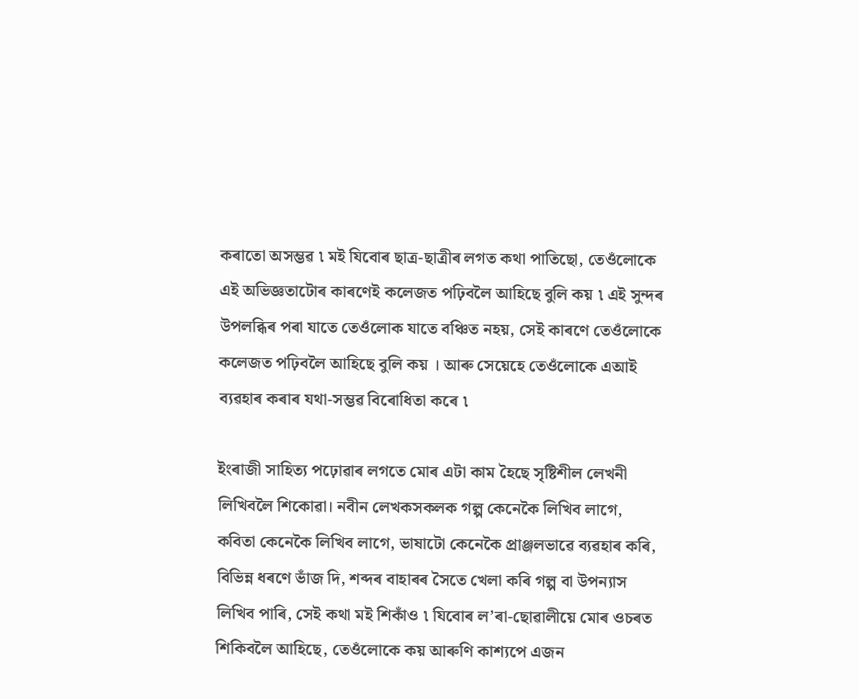কৰাতো অসম্ভৱ ৷ মই যিবোৰ ছাত্ৰ-ছাত্ৰীৰ লগত কথা পাতিছো, তেওঁলোকে এই অভিজ্ঞতাটোৰ কাৰণেই কলেজত পঢ়িবলৈ আহিছে বুলি কয় ৷ এই সুন্দৰ উপলব্ধিৰ পৰা যাতে তেওঁলোক যাতে বঞ্চিত নহয়, সেই কাৰণে তেওঁলোকে কলেজত পঢ়িবলৈ আহিছে বুলি কয় । আৰু সেয়েহে তেওঁলোকে এআই ব্যৱহাৰ কৰাৰ যথা-সম্ভৱ বিৰোধিতা কৰে ৷

ইংৰাজী সাহিত্য পঢ়োৱাৰ লগতে মোৰ এটা কাম হৈছে সৃষ্টিশীল লেখনী লিখিবলৈ শিকোৱা। নবীন লেখকসকলক গল্প কেনেকৈ লিখিব লাগে, কবিতা কেনেকৈ লিখিব লাগে, ভাষাটো কেনেকৈ প্ৰাঞ্জলভাৱে ব্যৱহাৰ কৰি, বিভিন্ন ধৰণে ভাঁজ দি, শব্দৰ বাহাৰৰ সৈতে খেলা কৰি গল্প বা উপন্যাস লিখিব পাৰি, সেই কথা মই শিকাঁও ৷ যিবোৰ ল’ৰা-ছোৱালীয়ে মোৰ ওচৰত শিকিবলৈ আহিছে, তেওঁলোকে কয় আৰুণি কাশ্যপে এজন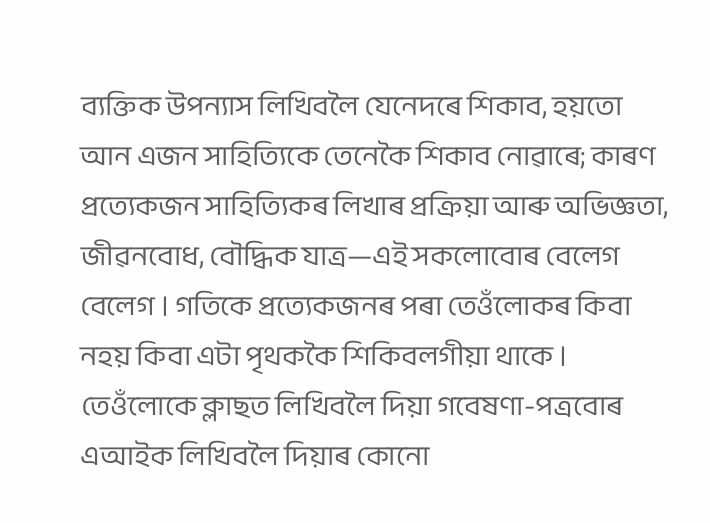ব্যক্তিক উপন্যাস লিখিবলৈ যেনেদৰে শিকাব, হয়তো আন এজন সাহিত্যিকে তেনেকৈ শিকাব নোৱাৰে; কাৰণ প্ৰত্যেকজন সাহিত্যিকৰ লিখাৰ প্ৰক্ৰিয়া আৰু অভিজ্ঞতা, জীৱনবোধ, বৌদ্ধিক যাত্ৰ—এই সকলোবোৰ বেলেগ বেলেগ । গতিকে প্ৰত্যেকজনৰ পৰা তেওঁলোকৰ কিবা নহয় কিবা এটা পৃথককৈ শিকিবলগীয়া থাকে । তেওঁলোকে ক্লাছত লিখিবলৈ দিয়া গবেষণা-পত্ৰবোৰ এআইক লিখিবলৈ দিয়াৰ কোনো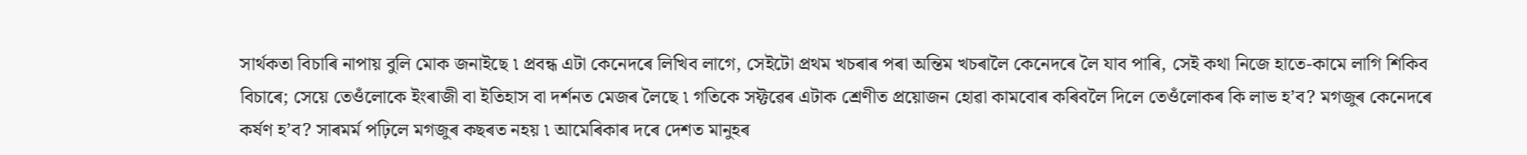সাৰ্থকতা বিচাৰি নাপায় বুলি মোক জনাইছে ৷ প্ৰবন্ধ এটা কেনেদৰে লিখিব লাগে, সেইটো প্ৰথম খচৰাৰ পৰা অন্তিম খচৰালৈ কেনেদৰে লৈ যাব পাৰি, সেই কথা নিজে হাতে-কামে লাগি শিকিব বিচাৰে; সেয়ে তেওঁলোকে ইংৰাজী বা ইতিহাস বা দৰ্শনত মেজৰ লৈছে ৷ গতিকে সফ্টৱেৰ এটাক শ্ৰেণীত প্ৰয়োজন হোৱা কামবোৰ কৰিবলৈ দিলে তেওঁলোকৰ কি লাভ হ’ব? মগজুৰ কেনেদৰে কৰ্ষণ হ’ব? সাৰমৰ্ম পঢ়িলে মগজুৰ কছৰত নহয় ৷ আমেৰিকাৰ দৰে দেশত মানুহৰ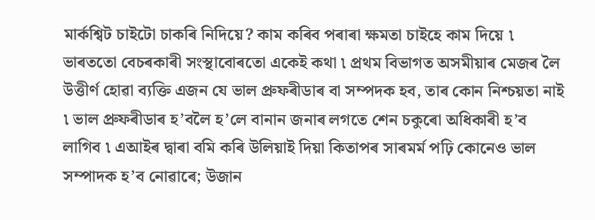মাৰ্কশ্বিট চাইটো চাকৰি নিদিয়ে? কাম কৰিব পৰাৰা ক্ষমতা চাইহে কাম দিয়ে ৷ ভাৰততো বেচৰকাৰী সংস্থাবোৰতো একেই কথা ৷ প্ৰথম বিভাগত অসমীয়াৰ মেজৰ লৈ উত্তীৰ্ণ হোৱা ব্যক্তি এজন যে ভাল প্ৰুফৰীডাৰ বা সম্পদক হব, তাৰ কোন নিশ্চয়তা নাই ৷ ভাল প্ৰুফৰীডাৰ হ’বলৈ হ’লে বানান জনাৰ লগতে শেন চকুৰো অধিকাৰী হ’ব লাগিব ৷ এআইৰ দ্বাৰা বমি কৰি উলিয়াই দিয়া কিতাপৰ সাৰমৰ্ম পঢ়ি কোনেও ভাল সম্পাদক হ’ব নোৱাৰে; উজান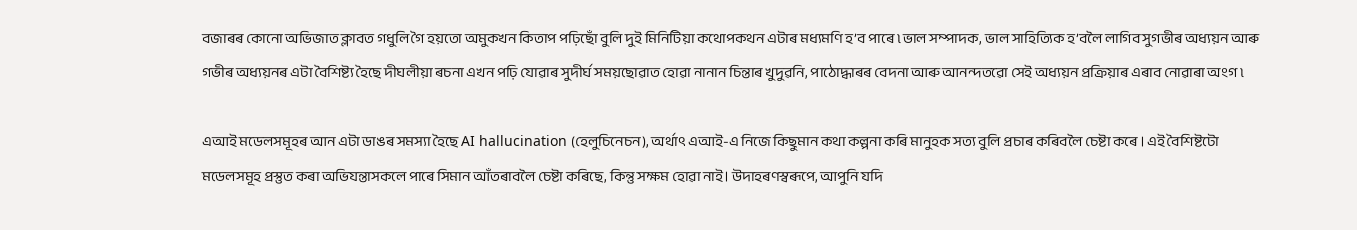বজাৰৰ কোনো অভিজাত ক্লাবত গধুলি গৈ হয়তো অমুকখন কিতাপ পঢ়িছোঁ বুলি দুই মিনিটিয়া কথোপকথন এটাৰ মধ্যমণি হ’ব পাৰে ৷ ভাল সম্পাদক, ভাল সাহিত্যিক হ’বলৈ লাগিব সুগভীৰ অধ্যয়ন আৰু গভীৰ অধ্যয়নৰ এটা বৈশিষ্ট্য হৈছে দীঘলীয়া ৰচনা এখন পঢ়ি যোৱাৰ সুদীৰ্ঘ সময়ছোৱাত হোৱা নানান চিন্তাৰ খুদুৱনি, পাঠোদ্ধাৰৰ বেদনা আৰু আনন্দতৱো সেই অধ্যয়ন প্ৰক্ৰিয়াৰ এৰাব নোৱাৰা অংগ ৷

এআই মডেলসমূহৰ আন এটা ডাঙৰ সমস্যা হৈছে AI hallucination (হেলুচিনেচন), অৰ্থাৎ এআই-এ নিজে কিছুমান কথা কল্পনা কৰি মানুহক সত্য বুলি প্ৰচাৰ কৰিবলৈ চেষ্টা কৰে । এই বৈশিষ্টটো মডেলসমূহ প্ৰস্তুত কৰা অভিযন্তাসকলে পাৰে সিমান আঁতৰাবলৈ চেষ্টা কৰিছে, কিন্তু সক্ষম হোৱা নাই। উদাহৰণস্বৰূপে, আপুনি যদি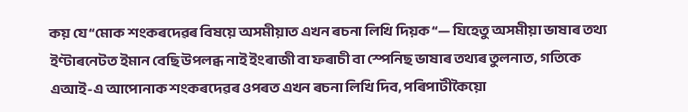কয় যে “মোক শংকৰদেৱৰ বিষয়ে অসমীয়াত এখন ৰচনা লিখি দিয়ক “— যিহেতু অসমীয়া ভাষাৰ তথ্য ইণ্টাৰনেটত ইমান বেছি উপলব্ধ নাই ইংৰাজী বা ফৰাচী বা স্পেনিছ ভাষাৰ তথ্যৰ তুলনাত, গতিকে এআই-এ আপোনাক শংকৰদেৱৰ ওপৰত এখন ৰচনা লিখি দিব, পৰিপাটীকৈয়ো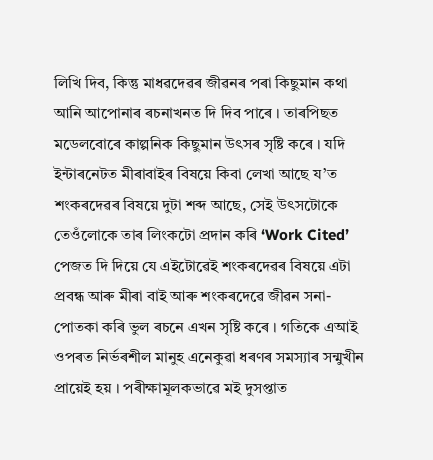লিখি দিব, কিন্তু মাধৱদেৱৰ জীৱনৰ পৰা কিছুমান কথা আনি আপোনাৰ ৰচনাখনত দি দিব পাৰে । তাৰপিছত মডেলবোৰে কাল্পনিক কিছুমান উৎসৰ সৃষ্টি কৰে । যদি ইন্টাৰনেটত মীৰাবাইৰ বিষয়ে কিবা লেখা আছে য’ত শংকৰদেৱৰ বিষয়ে দুটা শব্দ আছে, সেই উৎসটোকে তেওঁলোকে তাৰ লিংকটো প্ৰদান কৰি ‘Work Cited’ পেজত দি দিয়ে যে এইটোৱেই শংকৰদেৱৰ বিষয়ে এটা প্ৰবন্ধ আৰু মীৰা বাই আৰু শংকৰদেৱে জীৱন সনা-পোতকা কৰি ভুল ৰচনে এখন সৃষ্টি কৰে । গতিকে এআই ওপৰত নিৰ্ভৰশীল মানুহ এনেকুৱা ধৰণৰ সমস্যাৰ সন্মুখীন প্ৰায়েই হয় । পৰীক্ষামূলকভাৱে মই দুসপ্তাত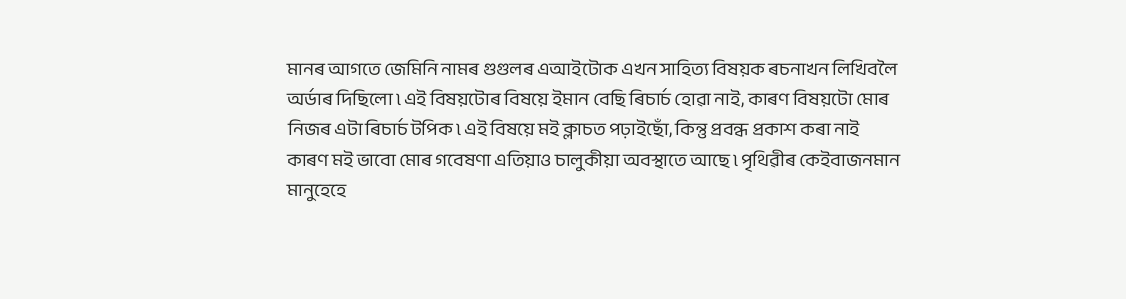মানৰ আগতে জেমিনি নামৰ গুগুলৰ এআইটোক এখন সাহিত্য বিষয়ক ৰচনাখন লিখিবলৈ অৰ্ডাৰ দিছিলো ৷ এই বিষয়টোৰ বিষয়ে ইমান বেছি ৰিচাৰ্চ হোৱা নাই, কাৰণ বিষয়টো মোৰ নিজৰ এটা ৰিচাৰ্চ টপিক ৷ এই বিষয়ে মই ক্লাচত পঢ়াইছোঁ, কিন্তু প্ৰবন্ধ প্ৰকাশ কৰা নাই কাৰণ মই ভাবো মোৰ গবেষণা এতিয়াও চালুকীয়া অবস্থাতে আছে ৷ পৃথিৱীৰ কেইবাজনমান মানুহেহে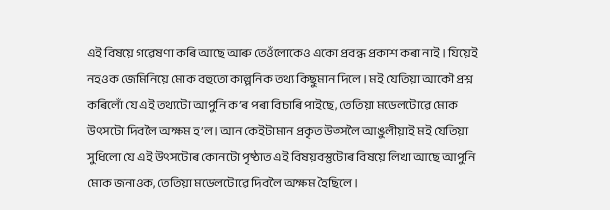এই বিষয়ে গৱেষণা কৰি আছে আৰু তেওঁলোকেও একো প্ৰবন্ধ প্ৰকাশ কৰা নাই । যিয়েই নহওক জেমিনিয়ে মোক বহুতো কাল্পনিক তথ্য কিছুমান দিলে । মই যেতিয়া আকৌ প্ৰশ্ন কৰিলোঁ যে এই তথ্যটো আপুনি ক’ৰ পৰা বিচাৰি পাইছে, তেতিয়া মডেলটোৱে মোক উৎসটো দিবলৈ অক্ষম হ’ল। আন কেইটামান প্ৰকৃত উত্সলৈ আঙুলীয়াই মই যেতিয়া সুধিলো যে এই উৎসটোৰ কোনটো পৃষ্ঠাত এই বিষয়বস্তুটোৰ বিষয়ে লিখা আছে আপুনি মোক জনাওক, তেতিয়া মডেলটোৱে দিবলৈ অক্ষম হৈছিলে ।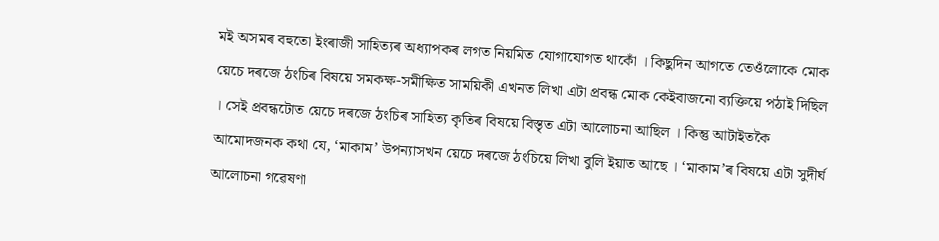মই অসমৰ বহুতো ইংৰাজী সাহিত্যৰ অধ্যাপকৰ লগত নিয়মিত যোগাযোগত থাকোঁ । কিছুদিন আগতে তেওঁলোকে মোক য়েচে দৰজে ঠংচিৰ বিষয়ে সমকক্ষ-সমীক্ষিত সাময়িকী এখনত লিখা এটা প্ৰবন্ধ মোক কেইবাজনো ব্যক্তিয়ে পঠাই দিছিল । সেই প্ৰবন্ধটোত য়েচে দৰজে ঠংচিৰ সাহিত্য কৃতিৰ বিষয়ে বিস্তৃত এটা আলোচনা আছিল । কিন্তু আটাইতকৈ আমোদজনক কথা যে, ‘মাকাম’ উপন্যাসখন য়েচে দৰজে ঠংচিয়ে লিখা বুলি ইয়াত আছে । ‘মাকাম’ৰ বিষয়ে এটা সুদীৰ্ঘ আলোচনা গৱেষণা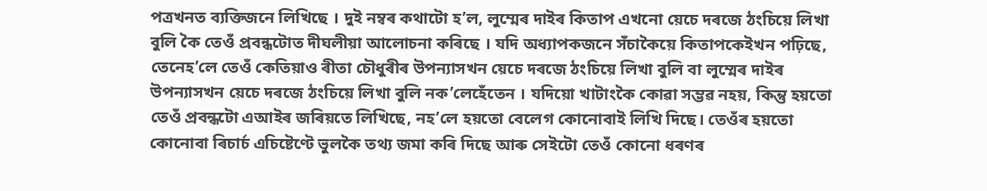পত্ৰখনত ব্যক্তিজনে লিখিছে । দুই নম্বৰ কথাটো হ’ল, লুম্মেৰ দাইৰ কিতাপ এখনো য়েচে দৰজে ঠংচিয়ে লিখা বুলি কৈ তেওঁ প্ৰবন্ধটোত দীঘলীয়া আলোচনা কৰিছে । যদি অধ্যাপকজনে সঁচাকৈয়ে কিতাপকেইখন পঢ়িছে, তেনেহ’লে তেওঁ কেতিয়াও ৰীতা চৌধুৰীৰ উপন্যাসখন য়েচে দৰজে ঠংচিয়ে লিখা বুলি বা লুম্মেৰ দাইৰ উপন্যাসখন য়েচে দৰজে ঠংচিয়ে লিখা বুলি নক’লেহেঁতেন । যদিয়ো খাটাংকৈ কোৱা সম্ভৱ নহয়, কিন্তু হয়তো তেওঁ প্ৰবন্ধটো এআইৰ জৰিয়তে লিখিছে, নহ’লে হয়তো বেলেগ কোনোবাই লিখি দিছে। তেওঁৰ হয়তো কোনোবা ৰিচাৰ্চ এচিষ্টেণ্টে ভুলকৈ তথ্য জমা কৰি দিছে আৰু সেইটো তেওঁ কোনো ধৰণৰ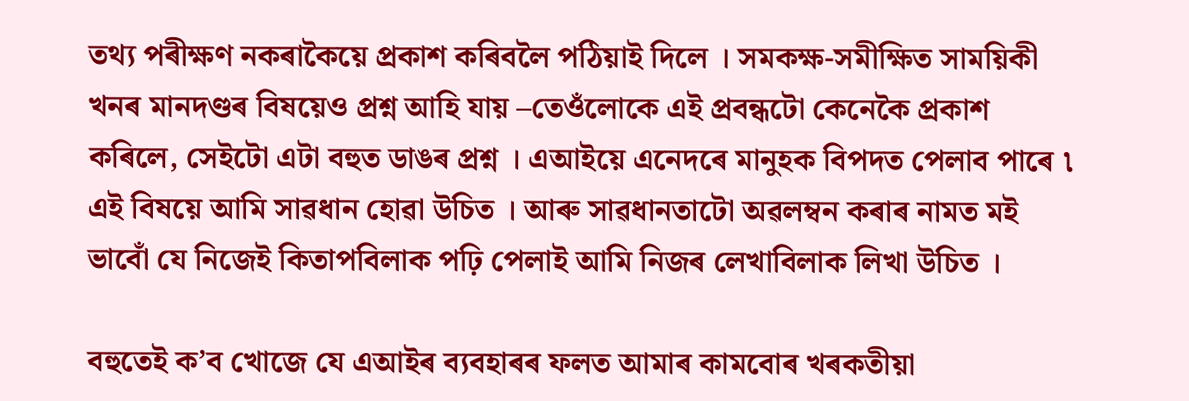তথ্য পৰীক্ষণ নকৰাকৈয়ে প্ৰকাশ কৰিবলৈ পঠিয়াই দিলে । সমকক্ষ-সমীক্ষিত সাময়িকী খনৰ মানদণ্ডৰ বিষয়েও প্ৰশ্ন আহি যায় –তেওঁলোকে এই প্ৰবন্ধটো কেনেকৈ প্ৰকাশ কৰিলে, সেইটো এটা বহুত ডাঙৰ প্ৰশ্ন । এআইয়ে এনেদৰে মানুহক বিপদত পেলাব পাৰে ৷ এই বিষয়ে আমি সাৱধান হোৱা উচিত । আৰু সাৱধানতাটো অৱলম্বন কৰাৰ নামত মই ভাবোঁ যে নিজেই কিতাপবিলাক পঢ়ি পেলাই আমি নিজৰ লেখাবিলাক লিখা উচিত ।

বহুতেই ক’ব খোজে যে এআইৰ ব্যবহাৰৰ ফলত আমাৰ কামবোৰ খৰকতীয়া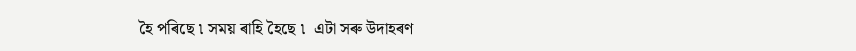হৈ পৰিছে ৷ সময় ৰাহি হৈছে ৷  এটা সৰু উদাহৰণ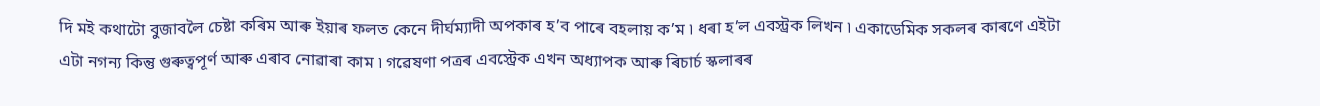দি মই কথাটো বুজাবলৈ চেষ্টা কৰিম আৰু ইয়াৰ ফলত কেনে দীৰ্ঘম্যাদী অপকাৰ হ’ব পাৰে বহলায় ক’ম ৷ ধৰা হ’ল এবস্ট্ৰক লিখন ৷ একাডেমিক সকলৰ কাৰণে এইটা এটা নগন্য কিন্তু গুৰুত্বপূৰ্ণ আৰু এৰাব নোৱাৰা কাম ৷ গৱেষণা পত্ৰৰ এবস্ট্ৰেক এখন অধ্যাপক আৰু ৰিচাৰ্চ স্কলাৰৰ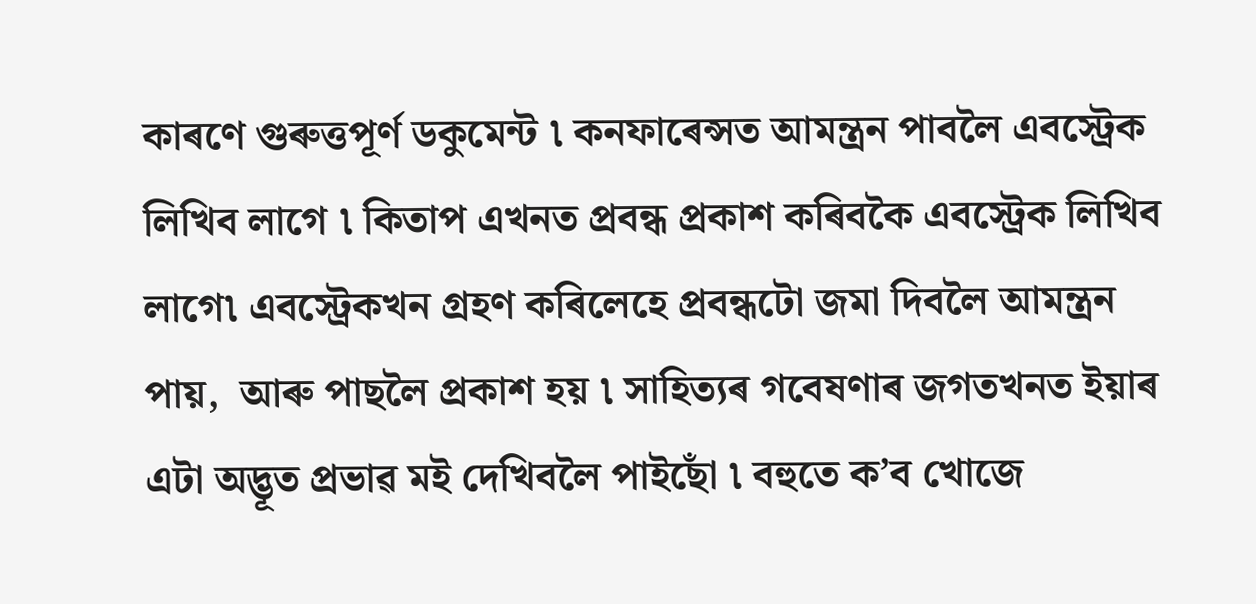কাৰণে গুৰুত্তপূৰ্ণ ডকুমেন্ট ৷ কনফাৰেন্সত আমন্ত্ৰন পাবলৈ এবস্ট্ৰেক লিখিব লাগে ৷ কিতাপ এখনত প্ৰবন্ধ প্ৰকাশ কৰিবকৈ এবস্ট্ৰেক লিখিব লাগে৷ এবস্ট্ৰেকখন গ্ৰহণ কৰিলেহে প্ৰবন্ধটো জমা দিবলৈ আমন্ত্ৰন পায়,  আৰু পাছলৈ প্ৰকাশ হয় ৷ সাহিত্যৰ গবেষণাৰ জগতখনত ইয়াৰ এটা অদ্ভূত প্ৰভাৱ মই দেখিবলৈ পাইছোঁ ৷ বহুতে ক’ব খোজে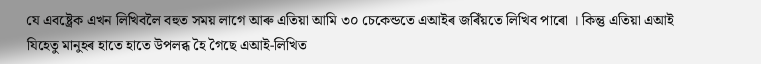যে এবষ্ট্ৰেক এখন লিখিবলৈ বহুত সময় লাগে আৰু এতিয়া আমি ৩০ চেকেন্ডতে এআইৰ জৰিঁয়তে লিখিব পাৰো । কিন্তু এতিয়া এআই যিহেতু মানুহৰ হাতে হাতে উপলব্ধ হৈ গৈছে এআই-লিখিত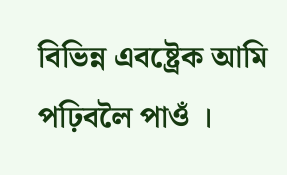বিভিন্ন এবষ্ট্ৰেক আমি পঢ়িবলৈ পাওঁ ।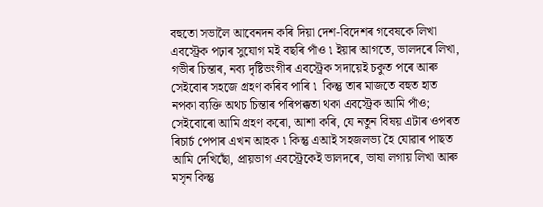বহুতো সভালৈ আবেনদন কৰি দিয়া দেশ-বিদেশৰ গবেষকে লিখা এবস্ট্ৰেক পঢ়াৰ সুযোগ মই বছৰি পাঁও ৷ ইয়াৰ আগতে, ভালদৰে লিখা, গভীৰ চিন্তাৰ, নব্য দৃষ্টিভংগীৰ এবস্ট্ৰেক সদায়েই চকুত পৰে আৰু সেইবোৰ সহজে গ্ৰহণ কৰিব পাৰি ৷  কিন্তু তাৰ মাজতে বহুত হাত নপকা ব্যক্তি অথচ চিন্তাৰ পৰিপক্কতা থকা এবস্ট্ৰেক আমি পাঁও; সেইবোৰো আমি গ্ৰহণ কৰো, আশা কৰি, যে নতুন বিষয় এটাৰ ওপৰত ৰিচাৰ্চ পেপাৰ এখন আহক ৷ কিন্তু এআই সহজলভ্য হৈ যোৱাৰ পাছত আমি দেখিছোঁ, প্ৰায়ভাগ এবস্ট্ৰেকেই ভালদৰে, ভাষা লগায় লিখা আৰু মসৃন কিন্তু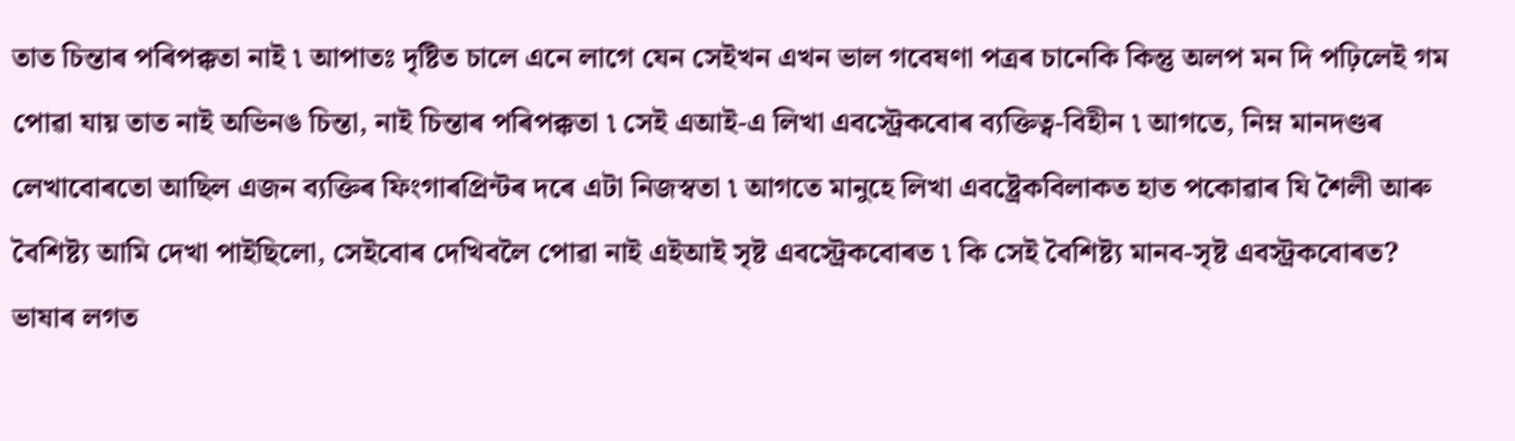তাত চিন্তাৰ পৰিপক্কতা নাই ৷ আপাতঃ দৃষ্টিত চালে এনে লাগে যেন সেইখন এখন ভাল গবেষণা পত্ৰৰ চানেকি কিন্তু অলপ মন দি পঢ়িলেই গম পোৱা যায় তাত নাই অভিনঙ চিন্তা, নাই চিন্তাৰ পৰিপক্কতা ৷ সেই এআই-এ লিখা এবস্ট্ৰেকবোৰ ব্যক্তিত্ব-বিহীন ৷ আগতে, নিম্ন মানদণ্ডৰ লেখাবোৰতো আছিল এজন ব্যক্তিৰ ফিংগাৰপ্ৰিন্টৰ দৰে এটা নিজস্বতা ৷ আগতে মানুহে লিখা এবষ্ট্ৰেকবিলাকত হাত পকোৱাৰ যি শৈলী আৰু বৈশিষ্ট্য আমি দেখা পাইছিলো, সেইবোৰ দেখিবলৈ পোৱা নাই এইআই সৃষ্ট এবস্ট্ৰেকবোৰত ৷ কি সেই বৈশিষ্ট্য মানব-সৃষ্ট এবস্ট্ৰকবোৰত?  ভাষাৰ লগত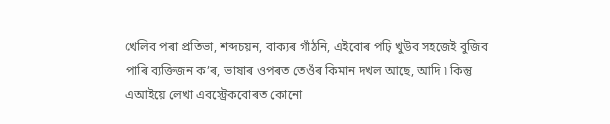খেলিব পৰা প্ৰতিভা, শব্দচয়ন, বাক্যৰ গাঁঠনি, এইবোৰ পঢ়ি খুউব সহজেই বুজিব পাৰি ব্যক্তিজন ক’ৰ, ভাষাৰ ওপৰত তেওঁৰ কিমান দখল আছে, আদি ৷ কিন্তু এআইয়ে লেখা এবস্ট্ৰেকবোৰত কোনো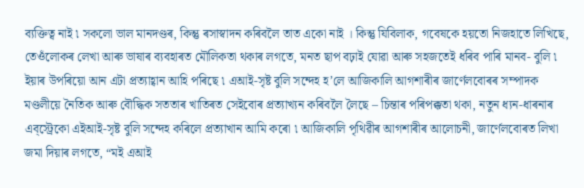ব্যক্তিত্ব নাই ৷ সকলো ভাল মানদণ্ডৰ, কিন্তু ৰসাস্বাদন কৰিবলৈ তাত একো নাই । কিন্তু যিবিলাক, গবেষকে হয়তো নিজহাতে লিখিছে, তেওঁলোকৰ লেখা আৰু ভাষাৰ ব্যবহাৰত মৌলিকতা থকাৰ লগতে, মনত ছাপ বঢ়াই যোৱা আৰু সহজতেই ধৰিব পাৰি মানব- বুলি ৷ ইয়াৰ উপৰিয়ো আন এটা প্ৰত্যাহ্বান আহি পৰিছে ৷ এআই-সৃষ্ট বুলি সন্দেহ হ’লে আজিকালি আগশাৰীৰ জাৰ্ণেলবোৰৰ সম্পাদক মণ্ডলীয়ে নৈতিক আৰু বৌদ্ধিক সততাৰ খাতিৰত সেইবোৰ প্ৰত্যাখ্যন কৰিবলৈ লৈছে – চিন্তাৰ পৰিপক্কতা থকা, নতুন ধ্যন-ধাৰনাৰ এব্স্ট্ৰেকো এইআই-সৃষ্ট বুলি সন্দেহ কৰিলে প্ৰত্যাখান আমি কৰো ৷ আজিকালি পৃথিৱীৰ আগশাৰীৰ আলোচনী, জাৰ্ণেলবোৰত লিখা জমা দিয়াৰ লগতে, “মই এআই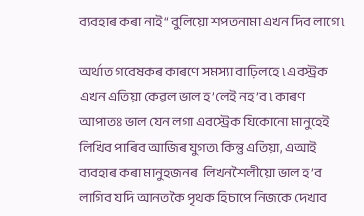ব্যবহাৰ কৰা নাই“ বুলিয়ো শপতনামা এখন দিব লাগে ৷

অৰ্থাত গবেষকৰ কাৰণে সমস্যা বাঢ়িলহে ৷ এবস্ট্ৰক এখন এতিয়া কেৱল ভাল হ’লেই নহ’ব ৷ কাৰণ আপাতঃ ভাল যেন লগা এবস্ট্ৰেক যিকোনো মানুহেই লিখিব পাৰিব আজিৰ যুগত৷ কিন্তু এতিয়া, এআই ব্যবহাৰ কৰা মানুহজনৰ  লিখনশৈলীয়ো ভাল হ’ব লাগিব যদি আনতকৈ পৃথক হিচাপে নিজকে দেখাব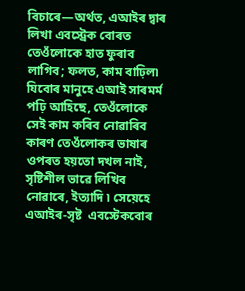বিচাৰে—অৰ্থত, এআইৰ দ্বাৰ লিখা এবস্ট্ৰেক বোৰত তেওঁলোকে হাত ফুৰাব লাগিব; ফলত, কাম বাঢ়িল৷ যিবোৰ মানুহে এআই সাৰমৰ্ম পঢ়ি আহিছে, তেওঁলোকে সেই কাম কৰিব নোৱাৰিব কাৰণ তেওঁলোকৰ ভাষাৰ ওপৰত হয়তো দখল নাই, সৃষ্টিশীল ভাৱে লিখিব নোৱাৰে, ইত্যাদি ৷ সেয়েহে এআইৰ-সৃষ্ট  এবস্টেকবোৰ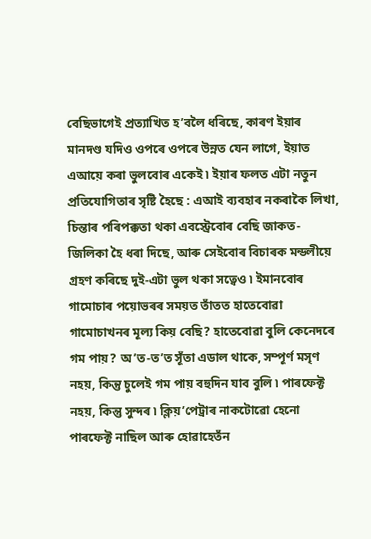বেছিভাগেই প্ৰত্যাখিত হ’বলৈ ধৰিছে, কাৰণ ইয়াৰ মানদণ্ড যদিও ওপৰে ওপৰে উন্নত যেন লাগে, ইয়াত এআয়ে কৰা ভুলবোৰ একেই ৷ ইয়াৰ ফলত এটা নতুন প্ৰতিযোগিতাৰ সৃষ্টি হৈছে : এআই ব্যবহাৰ নকৰাকৈ লিখা, চিন্তাৰ পৰিপক্কতা থকা এবস্ট্ৰেবোৰ বেছি জাকত-জিলিকা হৈ ধৰা দিছে, আৰু সেইবোৰ বিচাৰক মন্ডলীয়ে গ্ৰহণ কৰিছে দুই-এটা ভুল থকা সত্বেও ৷ ইমানবোৰ গামোচাৰ পয়োভৰৰ সময়ত তাঁতত হাতেবোৱা গামোচাখনৰ মূল্য কিয় বেছি? হাতেবোৱা বুলি কেনেদৰে গম পায়? অ’ত-ত’ত সূঁতা এডাল থাকে, সম্পূৰ্ণ মসৃণ নহয়, কিন্তু চুলেই গম পায় বহুদিন যাব বুলি ৷ পাৰফেক্ট নহয়, কিন্তু সুন্দৰ ৷ ক্লিয়’পেট্ৰাৰ নাকটোৱো হেনো পাৰফেক্ট নাছিল আৰু হোৱাহেতঁন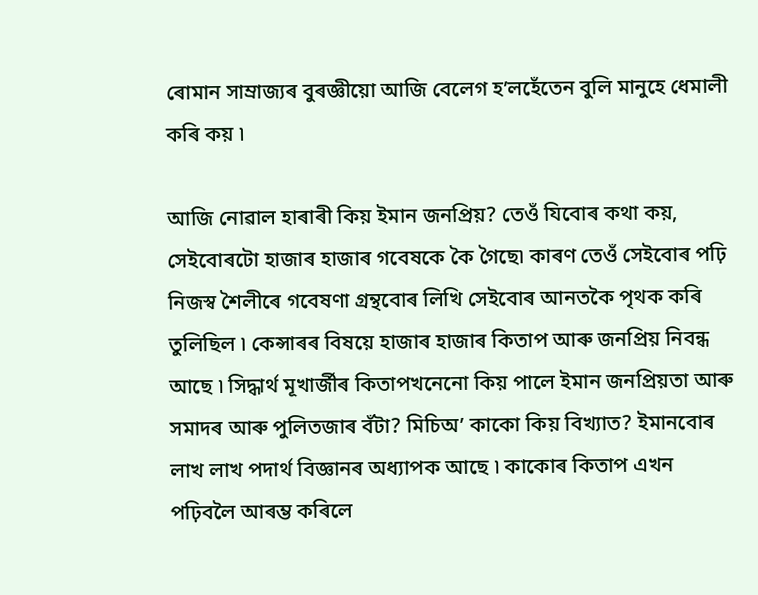ৰোমান সাম্ৰাজ্যৰ বুৰজ্ঞীয়ো আজি বেলেগ হ’লহেঁতেন বুলি মানুহে ধেমালী কৰি কয় ৷

আজি নোৱাল হাৰাৰী কিয় ইমান জনপ্ৰিয়? তেওঁ যিবোৰ কথা কয়, সেইবোৰটো হাজাৰ হাজাৰ গবেষকে কৈ গৈছে৷ কাৰণ তেওঁ সেইবোৰ পঢ়ি নিজস্ব শৈলীৰে গবেষণা গ্ৰন্থবোৰ লিখি সেইবোৰ আনতকৈ পৃথক কৰি তুলিছিল ৷ কেন্সাৰৰ বিষয়ে হাজাৰ হাজাৰ কিতাপ আৰু জনপ্ৰিয় নিবন্ধ আছে ৷ সিদ্ধাৰ্থ মূখাৰ্জীৰ কিতাপখনেনো কিয় পালে ইমান জনপ্ৰিয়তা আৰু সমাদৰ আৰু পুলিতজাৰ বঁটা? মিচিঅ’ কাকো কিয় বিখ্যাত? ইমানবোৰ লাখ লাখ পদাৰ্থ বিজ্ঞানৰ অধ্যাপক আছে ৷ কাকোৰ কিতাপ এখন পঢ়িবলৈ আৰম্ভ কৰিলে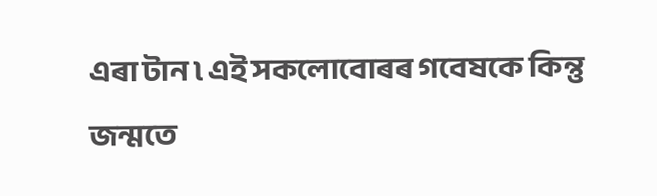এৰা টান ৷ এই সকলোবোৰৰ গবেষকে কিন্তু জন্মতে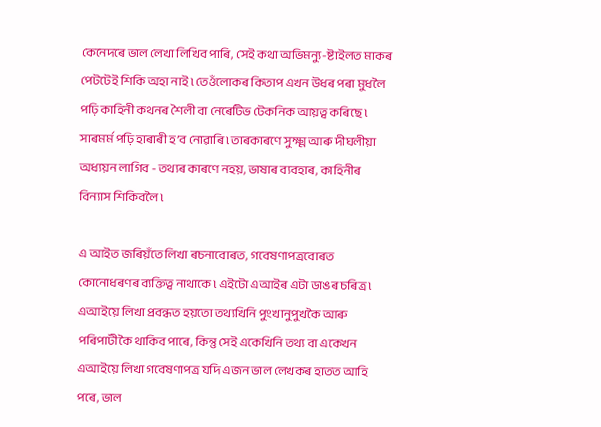কেনেদৰে ভাল লেখা লিখিব পাৰি, সেই কথা অভিমন্যু-ষ্টাইলত মাকৰ পেটটেই শিকি অহা নাই ৷ তেওঁলোকৰ কিতাপ এখন উধৰ পৰা মুধলৈ পঢ়ি কাহিনী কথনৰ শৈলী বা নেৰেটিভ টেকনিক আয়ত্ব কৰিছে ৷ সাৰমৰ্ম পঢ়ি হাৰাৰী হ’ব নোৱাৰি ৷ তাৰকাৰণে সুক্ষ্ম আৰু দীঘলীয়া অধ্যয়ন লাগিব - তথ্যৰ কাৰণে নহয়, ভাষাৰ ব্যবহাৰ, কাহিনীৰ বিন্যাস শিকিবলৈ ৷

এ আইত জৰিয়ঁতে লিখা ৰচনাবোৰত, গবেষণাপত্ৰবোৰত কোনোধৰণৰ ব্যক্তিত্ব নাথাকে ৷ এইটো এআইৰ এটা ডাঙৰ চৰিত্ৰ ৷ এআইয়ে লিখা প্ৰবন্ধত হয়তো তথ্যখিনি পুংখানুপুখকৈ আৰু পৰিপাটীকৈ থাকিব পাৰে, কিন্তু সেই একেখিনি তথ্য বা একেখন এআইয়ে লিখা গবেষণাপত্ৰ যদি এজন ভাল লেখকৰ হাতত আহি পৰে, ভাল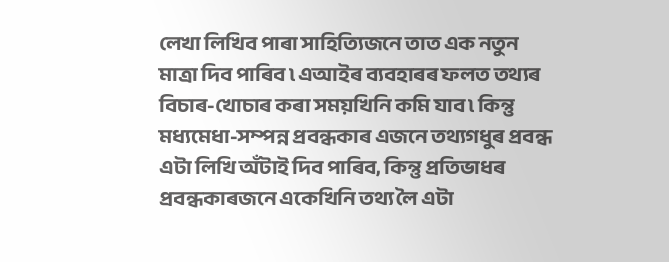লেখা লিখিব পাৰা সাহিত্যিজনে তাত এক নতুন মাত্ৰা দিব পাৰিব ৷ এআইৰ ব্যবহাৰৰ ফলত তথ্যৰ বিচাৰ-খোচাৰ কৰা সময়খিনি কমি যাব ৷ কিন্তু মধ্যমেধা-সম্পন্ন প্ৰবন্ধকাৰ এজনে তথ্যগধুৰ প্ৰবন্ধ এটা লিখি অঁটাই দিব পাৰিব, কিন্তু প্ৰতিভাধৰ প্ৰবন্ধকাৰজনে একেখিনি তথ্য লৈ এটা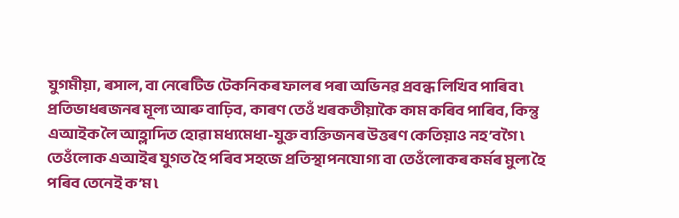যুগমীয়া, ৰসাল, বা নেৰেটিভ টেকনিকৰ ফালৰ পৰা অভিনৱ প্ৰবন্ধ লিখিব পাৰিব ৷ প্ৰতিভাধৰজনৰ মূল্য আৰু বাঢ়িব, কাৰণ তেওঁ খৰকতীয়াকৈ কাম কৰিব পাৰিব, কিন্তু এআইক লৈ আহ্লাদিত হোৱা মধ্যমেধা-যুক্ত ব্যক্তিজনৰ উত্তৰণ কেতিয়াও নহ’বগৈ ৷ তেওঁলোক এআইৰ যুগত হৈ পৰিব সহজে প্ৰতিস্থাপনযোগ্য বা তেওঁলোকৰ কৰ্মৰ মুল্য হৈ পৰিব তেনেই ক’ম ৷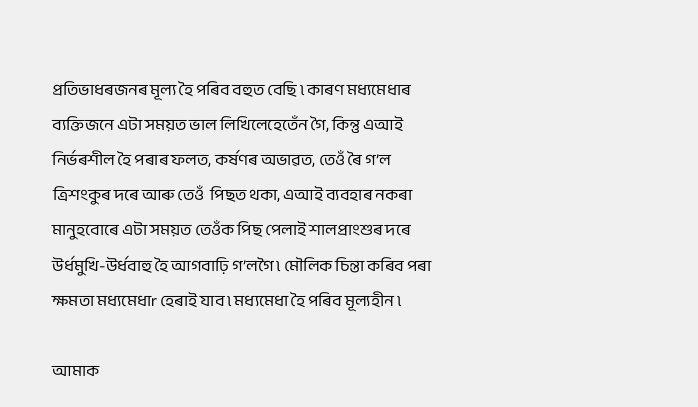প্ৰতিভাধৰজনৰ মূল্য হৈ পৰিব বহুত বেছি ৷ কাৰণ মধ্যমেধাৰ ব্যক্তিজনে এটা সময়ত ভাল লিখিলেহেতেঁন গৈ, কিন্তু এআই নিৰ্ভৰশীল হৈ পৰাৰ ফলত, কৰ্ষণৰ অভাৱত, তেওঁ ৰৈ গ’ল ত্ৰিশংকুৰ দৰে আৰু তেওঁ  পিছত থকা, এআই ব্যবহাৰ নকৰা মানুহবোৰে এটা সময়ত তেওঁক পিছ পেলাই শালপ্রাংশুৰ দৰে উৰ্ধমুখি-উৰ্ধবাহু হৈ আগবাঢ়ি গ’লগৈ ৷ মৌলিক চিন্তা কৰিব পৰা ক্ষমতা মধ্যমেধাr হেৰাই যাব ৷ মধ্যমেধা হৈ পৰিব মূল্যহীন ৷

আমাক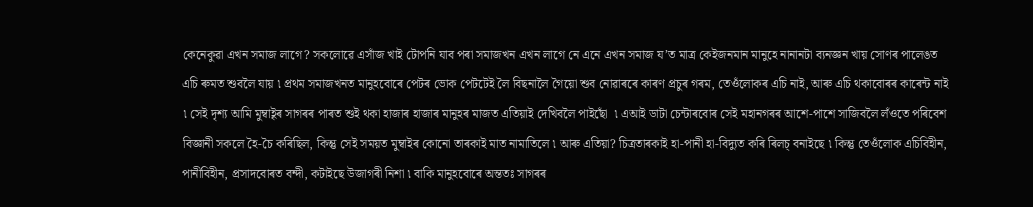কেনেকুৱা এখন সমাজ লাগে? সকলোৱে এসাঁজ খাই টোপনি যাব পৰা সমাজখন এখন লাগে নে এনে এখন সমাজ য’ত মাত্ৰ কেইজনমান মানুহে নানানটা ব্যনজ্ঞন খায় সোণৰ পালেঙত এচি ৰুমত শুবলৈ যায় ৷ প্ৰথম সমাজখনত মানুহবোৰে পেটৰ ভোক পেটটেই লৈ বিছনালৈ গৈয়ো শুব নোৱাৰৰে কাৰণ প্ৰচুৰ গৰম, তেওঁলোকৰ এচি নাই, আৰু এচি থকাবোৰৰ কাৰেন্ট নাই ৷ সেই দৃশ্য আমি মুম্বাইৃৰ সাগৰৰ পাৰত শুই থকা হাজাৰ হাজাৰ মানুহৰ মাজত এতিয়াই দেখিবলৈ পাইছোঁ  ৷ এআই ডাটা চেন্টাৰবোৰ সেই মহানগৰৰ আশে-পাশে সাজিবলৈ লঁওতে পৰিবেশ বিজ্ঞানী সকলে হৈ-চৈ কৰিছিল, কিন্তু সেই সময়ত মুম্বাইৰ কোনো তাৰকাই মাত নামাতিলে ৷ আৰু এতিয়া? চিত্ৰতাৰকাই হা-পানী হা-বিদ্যুত কৰি ৰিলচ্ বনাইছে ৷ কিন্তু তেওঁলোক এচিবিহীন, পানীবিহীন, প্ৰসাদবোৰত বন্দী, কটাইছে উজাগৰী নিশা ৷ বাকি মানুহবোৰে অন্ততঃ সাগৰৰ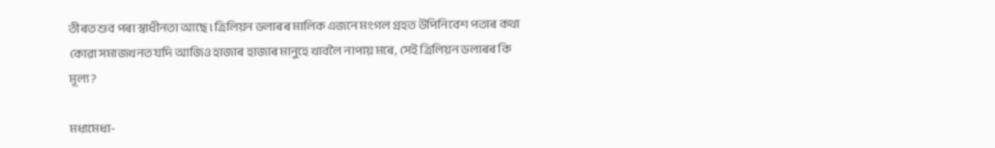তীৰত শুব পৰা স্বাধীনতা আছে ৷ ত্ৰিলিয়ন ডলাৰৰ মালিক এজনে মংগল গ্ৰহত উপিনিবেশ পতাৰ কথা কোৱা সমাজখনত যদি আজিও হাজাৰ হাজাৰ মানুহে খাবলৈ নাপায় মৰে, সেই ত্ৰিলিয়ন ডলাৰৰ কি মূল্য?

মধ্যমেধা-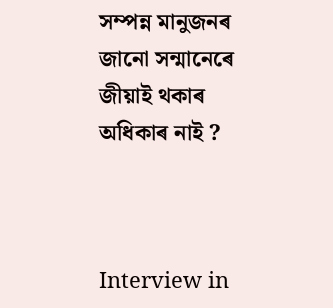সম্পন্ন মানুজনৰ জানো সন্মানেৰে জীয়াই থকাৰ অধিকাৰ নাই ?



Interview in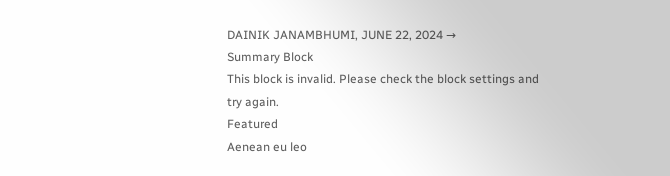DAINIK JANAMBHUMI, JUNE 22, 2024 →
Summary Block
This block is invalid. Please check the block settings and try again.
Featured
Aenean eu leo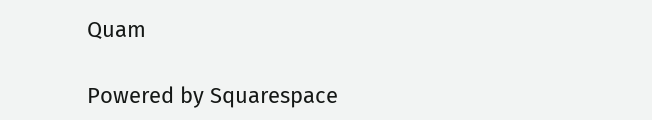Quam

Powered by Squarespace